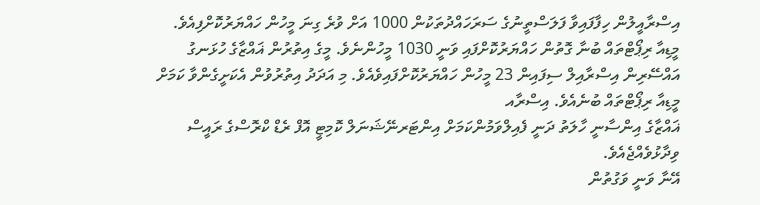އިސްރާއީލުން ހިފާފައިވާ ފަލަސްތީނުގެ ސަރަހައްދުތަކުން 1000 އަށް ވުރެ ގިނަ މީހުން ހައްޔަރުކޮށްފިއެވެ.
މީޑިއާ ރިޕޯޓްތައް ބުނާ ގޮތުން ހައްޔަރުކޮށްފައި ވަނީ 1030 މީހުންނެވެ. މީގެ އިތުރުން ޣައްޒާގެ ހުޅަނގު އައްސޭރިން އިސްރާއިލް ސިފައިން 23 މީހުން ހައްޔަރުކޮށްފައިވެއެވެ. މި އަދަދު އިތުރުވުން އެކަށީގެންވާ ކަމަށް މީޑިއާ ރިޕޯޓްތައް ބުނެއެވެ. އިސްރާއ
ޣައްޒާގެ އިންސާނީ ހާލަތު ދަނީ ފެއިލްވަމުންކަމަށް އިންޓަރނޭޝަނަލް ކޮމިޓީ އޮފް ރެޑް ކްރޮސްގެ ރައީސް ވިދާޅުވެއްޖެއެވެ.
އޭނާ ވަނީ ވަގުތުން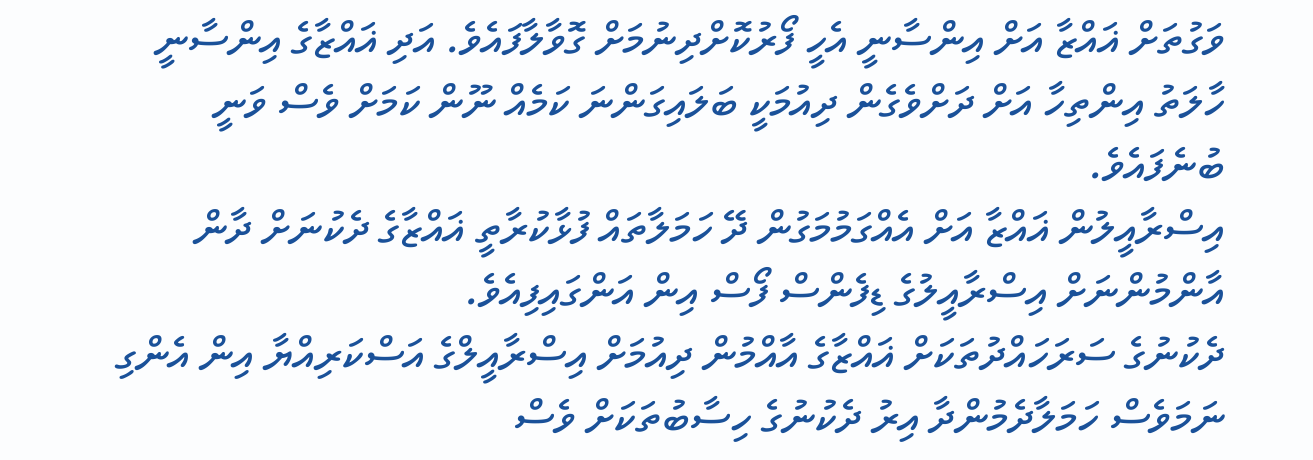ވަގުތަށް ޣައްޒާ އަށް އިންސާނީ އެހީ ފޯރުކޮށްދިނުމަށް ގޮވާލާފައެވެ. އަދި ޣައްޒާގެ އިންސާނީ ހާލަތު އިންތިހާ އަށް ދަށްވެގެން ދިއުމަކީ ބަލައިގަންނަ ކަމެއް ނޫން ކަމަށް ވެސް ވަނީ ބުނެފައެވެ.
އިސްރާއީލުން ޣައްޒާ އަށް އެއްގަމުމަގުން ދޭ ހަމަލާތައް ފުޅާކުރާތީ ޣައްޒާގެ ދެކުނަށް ދާން އާންމުންނަށް އިސްރާއީލުގެ ޑިފެންސް ފޯސް އިން އަންގައިފިއެވެ.
ދެކުނުގެ ސަރަހައްދުތަކަށް ޣައްޒާގެ އާއްމުން ދިއުމަށް އިސްރާއީލްގެ އަސްކަރިއްޔާ އިން އެންގި ނަމަވެސް ހަމަލާދެމުންދާ އިރު ދެކުނުގެ ހިސާބުތަކަށް ވެސް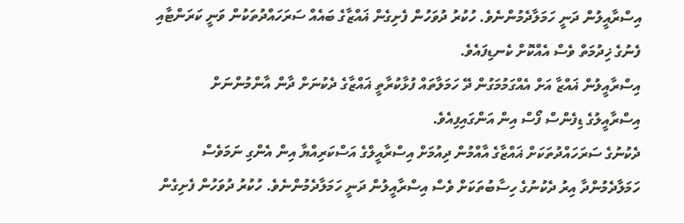އިސްރާއީލުން ދަނީ ހަމަލާދެމުންނެވެ. ހުކުރު ދުވަހުން ފެށިގެން ޣައްޒާގެ ބައެއް ސަރަހައްދުތަކުން ވަނީ ކަރަންޓާއި ފެނުގެ ޚިދުމަތް ވެސް އެއްކޮށް ކެނޑިފައެވެ.
އިސްރާއީލުން ޣައްޒާ އަށް އެއްގަމުމަގުން ދޭ ހަމަލާތައް ފުޅާކުރާތީ ޣައްޒާގެ ދެކުނަށް ދާން އާންމުންނަށް އިސްރާއީލުގެ ޑިފެންސް ފޯސް އިން އަންގައިފިއެވެ.
ދެކުނުގެ ސަރަހައްދުތަކަށް ޣައްޒާގެ އާއްމުން ދިއުމަށް އިސްރާއީލްގެ އަސްކަރިއްޔާ އިން އެންގި ނަމަވެސް ހަމަލާދެމުންދާ އިރު ދެކުނުގެ ހިސާބުތަކަށް ވެސް އިސްރާއީލުން ދަނީ ހަމަލާދެމުންނެވެ. ހުކުރު ދުވަހުން ފެށިގެން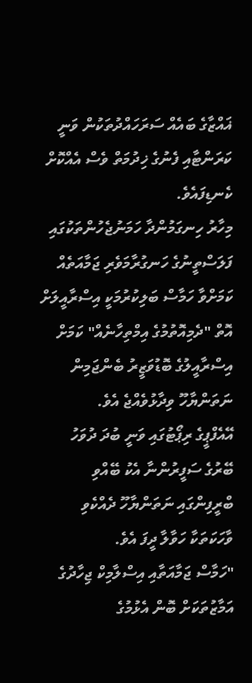ޣައްޒާގެ ބައެއް ސަރަހައްދުތަކުން ވަނީ ކަރަންޓާއި ފެނުގެ ޚިދުމަތް ވެސް އެއްކޮށް ކެނޑިފައެވެ.
މިހާރު ހިނގަމުންދާ ހަމަނުޖެހުންތަކުގައި ފަލަސްތީނުގެ ހަނގުރާމަވެރި ޖަމާއަތެއް ކަމަށްވާ ހަމާސް ބަލިކުރުމަކީ އިސްރާއީލަށް އޮތް "ދެމިއޮތުމުގެ އިމްތިހާނެއް" ކަމަށް އިސްރާއީލުގެ ބޮޑުވަޒީރު ބެންޖަމިން ނަތަންޔާހޫ ވިދާޅުވެއްޖެ އެވެ.
އޭއެފްޕީގެ ރިޕޯޓުގައި ވަނީ ބުދަ ދުވަހު ބޭރުގެ ސަފީރުންނާ އެކު ބޭއްވި ބްރީފިންގައި ނަތަންޔާހޫ ދެއްކެވި ވާހަކަތަކާ ހަވާލާ ދީފަ އެވެ.
"ހަމާސް ޖަމާއަތާއި އިސްލާމިކް ޖިހާދުގެ އަމާޒުތަކަށް ބޮން އެޅުމުގެ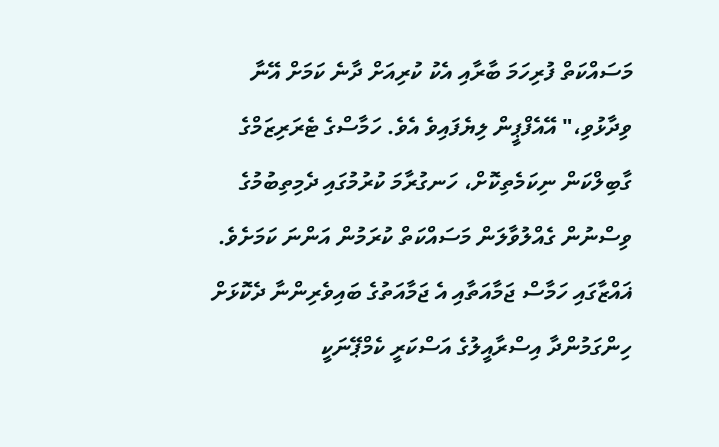މަސައްކަތް ފުރިހަމަ ބާރާއި އެކު ކުރިއަށް ދާނެ ކަމަށް އޭނާ ވިދާޅުވި،" އޭއެފްޕީން ލިޔެފައިވެ އެވެ. ހަމާސްގެ ޓެރަރިޒަމްގެ ގާބިލްކަން ނިކަމެތިކޮށް، ހަނގުރާމަ ކުރުމުގައި ދެމިތިބުމުގެ ވިސްނުން ގެއްލުވާލަން މަސައްކަތް ކުރަމުން އަންނަ ކަމަށެވެ.
ޣައްޒާގައި ހަމާސް ޖަމާއަތާއި އެ ޖަމާއަތުގެ ބައިވެރިންނާ ދެކޮޅަށް ހިންގަމުންދާ އިސްރާއީލުގެ އަސްކަރީ ކެމްޕޭނަކީ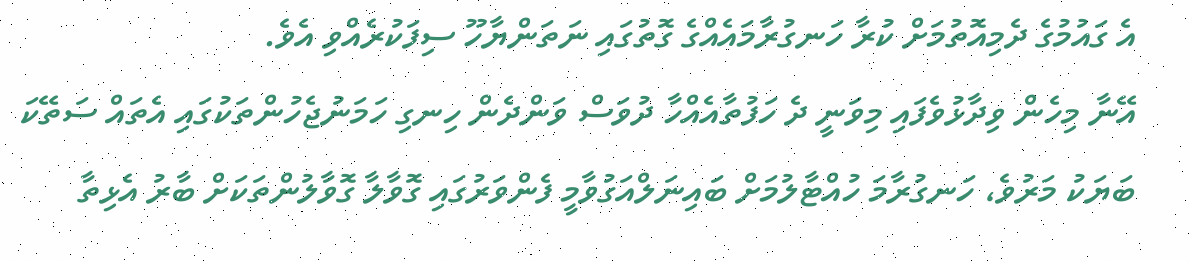އެ ގައުމުގެ ދެމިއޮތުމަށް ކުރާ ހަނގުރާމައެއްގެ ގޮތުގައި ނަތަންޔާހޫ ސިފަކުރެއްވި އެވެ.
އޭނާ މިހެން ވިދާޅުވެފައި މިވަނީ ދެ ހަފުތާއެއްހާ ދުވަސް ވަންދެން ހިނގި ހަމަނުޖެހުންތަކުގައި އެތައް ސަތޭކަ ބަޔަކު މަރުވެ، ހަނގުރާމަ ހުއްޓާލުމަށް ބައިނަލްއަގުވާމީ ފެންވަރުގައި ގޮވާލާ ގޮވާލުންތަކަށް ބާރު އެޅިތާ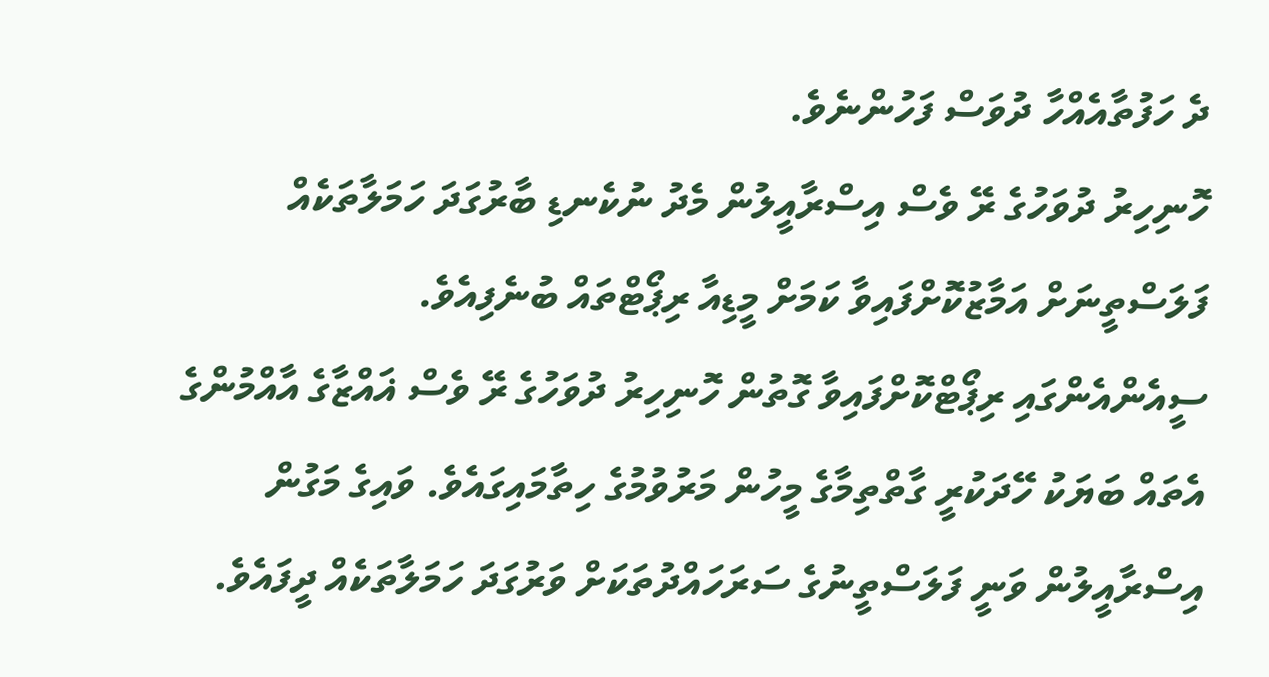ދެ ހަފުތާއެއްހާ ދުވަސް ފަހުންނެވެ.
ހޮނިހިރު ދުވަހުގެ ރޭ ވެސް އިސްރާއީލުން މެދު ނުކެނޑި ބާރުގަދަ ހަމަލާތަކެއް ފަލަސްތީނަށް އަމާޒުކޮށްފައިވާ ކަމަށް މީޑިއާ ރިޕޯޓްތައް ބުނެފިއެވެ.
ސީއެންއެންގައި ރިޕޯޓްކޮށްފައިވާ ގޮތުން ހޮނިހިރު ދުވަހުގެ ރޭ ވެސް ޣައްޒާގެ އާއްމުންގެ އެތައް ބަޔަކު ހޭދަކުރީ ގާތްތިމާގެ މީހުން މަރުވުމުގެ ހިތާމައިގައެވެ. ވައިގެ މަގުން އިސްރާއީލުން ވަނީ ފަލަސްތީނުގެ ސަރަހައްދުތަކަށް ވަރުގަދަ ހަމަލާތަކެއް ދީފައެވެ.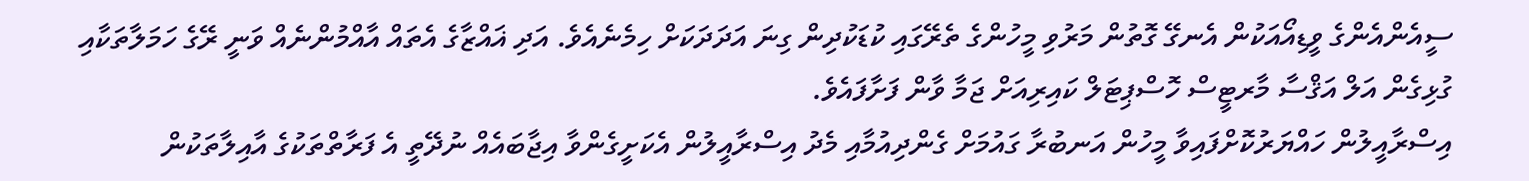ސީއެންއެންގެ ވީޑިއޯއަކުން އެނގޭ ގޮތުން މަރުވި މީހުންގެ ތެރޭގައި ކުޑަކުދިން ގިނަ އަދަދަކަށް ހިމެނެއެވެ. އަދި ޣައްޒާގެ އެތައް އާއްމުންނެއް ވަނީ ރޭގެ ހަމަލާތަކާއި ގުޅިގެން އަލް އަޤްސާ މާރޓީސް ހޮސްޕިޓަލް ކައިރިއަށް ޖަމާ ވާން ފަށާފައެވެ.
އިސްރާއީލުން ހައްޔަރުކޮށްފައިވާ މީހުން އަނބުރާ ގައުމަށް ގެންދިއުމާއި މެދު އިސްރާއީލުން އެކަށީގެންވާ އިޖާބައެއް ނުދޭތީ އެ ފަރާތްތަކުގެ އާއިލާތަކުން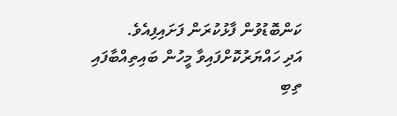ކަންބޮޑުވުން ފާޅުކުރަން ފަށައިފިއެވެ.
އަދި ހައްޔަރުކޮށްފައިވާ މީހުން ބައިތިއްބާފައި ތިބި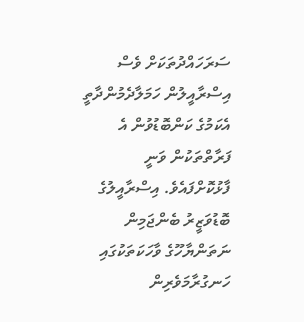ސަރަހައްދުތަކަށް ވެސް އިސްރާއީލުން ހަމަލާދެމުންދާތީ އެކަމުގެ ކަންބޮޑުވުން އެ ފަރާތްތަކުން ވަނީ ފާޅުކޮށްފައެވެ. އިސްރާއީލުގެ ބޮޑުވަޒީރު ބެންޖަމިން ނަތަންޔާހޫގެ ވާހަކަތަކުގައި ހަނގުރާމަވެރިން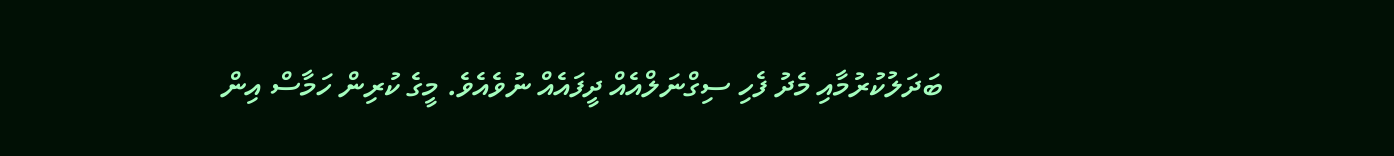ބަދަލުކުރުމާއި މެދު ފެހި ސިގްނަލްއެއް ދީފައެއް ނުވެއެވެ. މީގެ ކުރިން ހަމާސް އިން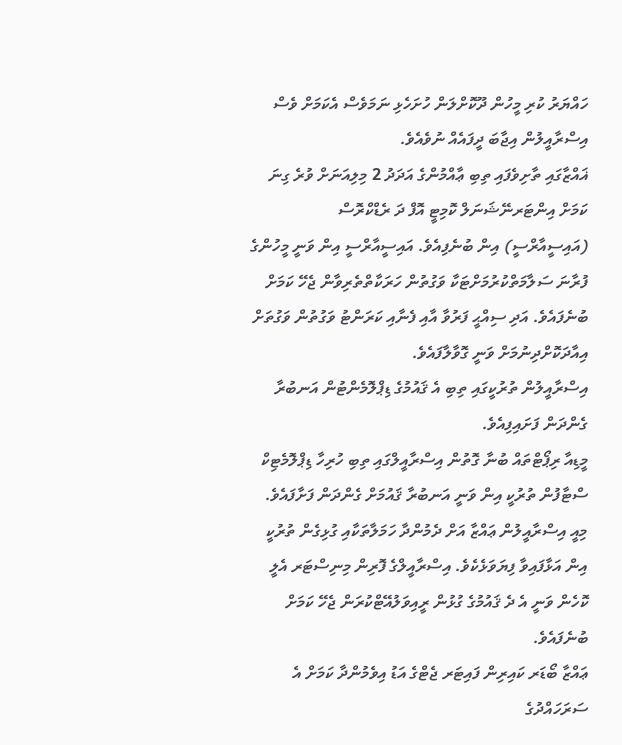ހައްޔަރު ކުރި މީހުން ދޫކޮށްލަން ހުށަހެޅި ނަމަވެސް އެކަމަށް ވެސް އިސްރާއީލުން އިޖާބަ ދީފައެއް ނުވެއެވެ.
ޣައްޒާގައި ތާށިވެފައި ތިބި ޢާއްމުންގެ އަދަދު 2 މިލިއަނަށް ވުރެ ގިނަ ކަމަށް އިންޓަރނޭޝަނަލް ކޮމިޓީ އޮފް ދަ ރެޑްކްރޮސް (އައިސީއާރްސީ) އިން ބުނެފިއެވެ. އައިސީއާރްސީ އިން ވަނީ މީހުންގެ ފުރާނަ ސަލާމަތްކުރުމަށްޓަކާ ވަގުތުން ހަރަކާތްތެރިވާން ޖެހޭ ކަމަށް ބުނެފައެވެ. އަދި ސިއްޙީ ފަރުވާ އާއި ފެނާއި ކަރަންޓު ވަގުތުން ވަގުތަށް އިއާދަކޮށްދިނުމަށް ވަނީ ގޮވާލާފައެވެ.
އިސްރާއީލުން ތުރުކީގައި ތިބި އެ ޤައުމުގެ ޑިޕްލޮމެންޓުން އަނބުރާ ގެންދަން ފަށައިފިއެވެ.
މީޑިއާ ރިޕޯޓްތައް ބުނާ ގޮތުން އިސްރާއީލްގައި ތިބި ހުރިހާ ޑިޕްލޮމެޓިކް ސްޓާފުން ތުރުކީ އިން ވަނީ އަނބުރާ ޤައުމަށް ގެންދަން ފަށާފައެވެ. މިއީ އިސްރާއީލުން ޢައްޒާ އަށް ދެމުންދާ ހަމަލާތަކާއި ގުޅިގެން ތުރުކީ އިން އަޅާފައިވާ ފިޔަވަޅެކެވެ. އިސްރާއީލްގެ ފޮރިން މިނިސްޓަރ އެލީ ކޮހެން ވަނީ އެ ދެ ޤައުމުގެ ގުޅުން ރީއިވަލުއޭޓްކުރަން ޖެހޭ ކަމަށް ބުނެފައެވެ.
ޢައްޒާ ބޯޑަރ ކައިރިން ފައިޓަރ ޖެޓްގެ އަޑު އިވެމުންދާ ކަމަށް އެ ސަރަހައްދުގެ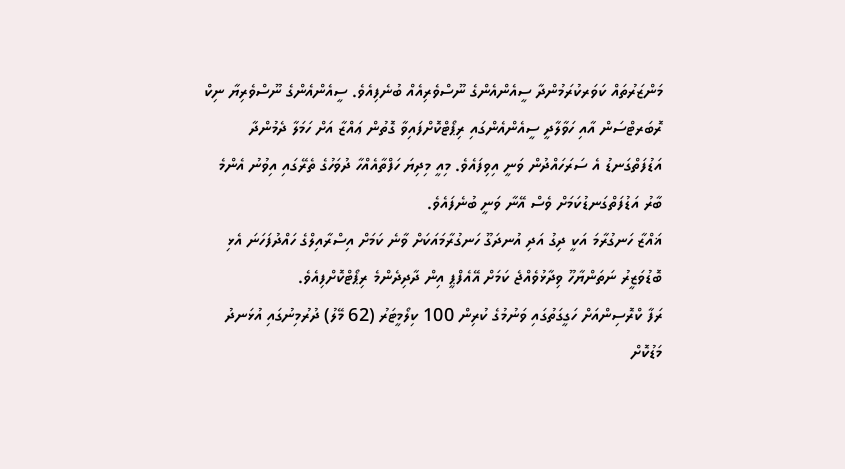މަންޒަރުތައް ކަވަރކުރަމުންދާ ސީއެންއެންގެ ނޫސްވެރިއެއް ބުނެފިއެވެ. ސީއެންއެންގެ ނޫސްވެރިޔާ ނިކް ރޮބަރޓްސަން އާއި ހަވާލާދީ ސީއެންއެންގައި ރިޕޯޓްކޮށްފައިވާ ގޮތުން ޢައްޒާ އަށް ހަމަލާ ދެމުންދާ އަޑުފަތްގަނޑު އެ ސަރަހައްދުން ވަނީ އިވިފައެވެ. މިއީ މިދިޔަ ހަފްތާއެއްހާ ދުވަހުގެ ތެރޭގައި އިވުނު އެންމެ ބާރު އަޑުފަތްގަނޑުކަމަށް ވެސް އޭނާ ވަނީ ބުނެފައެވެ.
ޣައްޒާ ހަނގުރާމަ އަކީ ދިގު އަދި އުނދަގޫ ހަނގުރާމައަކަށް ވާނެ ކަމަށް އިސްރާއިލްގެ ހައްދުފަހަނަ އެޅި ބޮޑުވަޒީރު ނަތަންޔާހޫ ވިދާޅުވެއްޖެ ކަމަށް އޭއެފްޕީ އިން ދާދިދެންމެ ރިޕޯޓްކޮށްފިއެވެ.
ރަފާ ކްރޮސިންއަށް ހަގީގަތުގައި ވަނުމުގެ ކުރިން 100 ކިލޯމީޓަރު (62 މޭލު) ދުރުމިނުގައި އުޅަނދު މަޑުކޮށް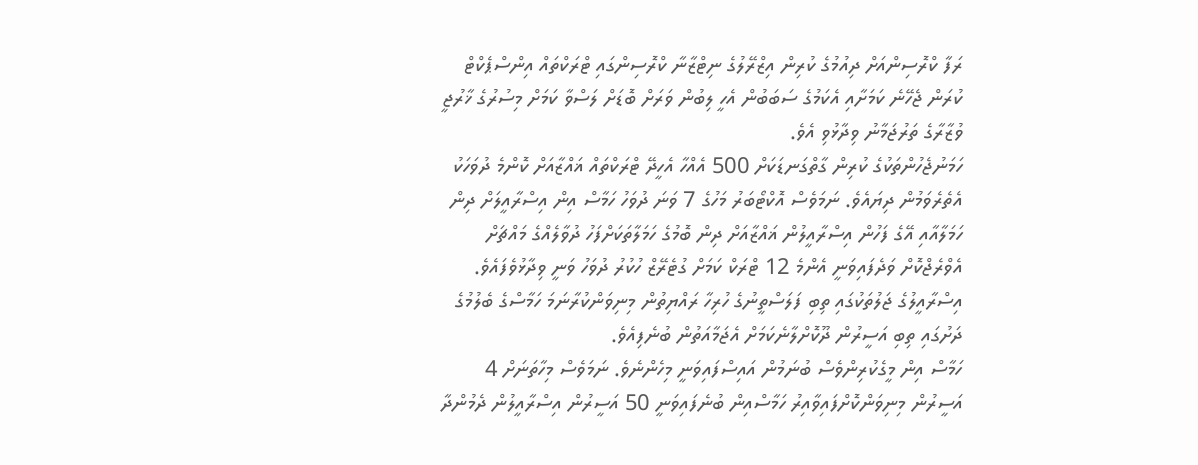ރަފާ ކްރޮސިންއަށް ދިއުމުގެ ކުރިން އިޒްރޭލުގެ ނިޓްޒާނާ ކްރޮސިންގައި ޓްރަކްތައް އިންސްޕެކްޓް ކުރަން ޖެހޭނެ ކަމަށާއި އެކަމުގެ ސަބަބުން އެހީ ލިބުން ވަރަށް ބޮޑަށް ލަސްވާ ކަމަށް މިސުރުގެ ޚާރުޖީ ވުޒާރާގެ ތަރުޖަމާނު ވިދާޅުވި އެވެ.
ހަމަނުޖެހުންތަކުގެ ކުރިން ގާތްގަނޑަކަށް 500 އެއްހާ އެހީދޭ ޓްރަކްތައް ޣައްޒާއަށް ކޮންމެ ދުވަހަކު އެތެރެވަމުން ދިޔައެވެ. ނަމަވެސް އޮކްޓޯބަރު މަހުގެ 7 ވަނަ ދުވަހު ހަމާސް އިން އިސްރާއީލަށް ދިން ހަމަލާއާއި އޭގެ ފަހުން އިސްރާއީލުން ޣައްޒާއަށް ދިން ބޮމުގެ ހަމަލާތަކަށްފަހު ދުވާލެއްގެ މައްޗަށް އެވްރެޖްކޮށް ވަދެފައިވަނީ އެންމެ 12 ޓްރަކް ކަމަށް ގުޓެރޭޒް ހުކުރު ދުވަހު ވަނީ ވިދާޅުވެފައެވެ.
އިސްރާއީލުގެ ޖަލުތަކުގައި ތިބި ފަލަސްތީނުގެ ހުރިހާ ރައްޔިތުން މިނިވަންކުރާނަމަ ހަމާސްގެ ބެލުމުގެ ދަށުގައި ތިބި އަސީރުން ދޫކޮށްލާނެކަމަށް އެޖަމާއަތުން ބުނެފިއެވެ.
ހަމާސް އިން މީގެކުރިންވެސް ބުނަމުން އައިސްފައިވަނީ މިހެންނެވެ. ނަމަވެސް މިހާތަނަށް 4 އަސީރުން މިނިވަންކޮށްފައިވާއިރު ހަމާސްއިން ބުނެފައިވަނީ 50 އަސީރުން އިސްރާއީލުން ދެމުންދާ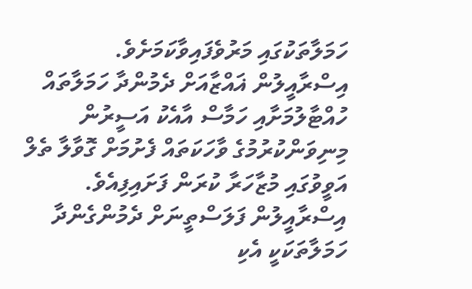ހަމަލާތަކުގައި މަރުވެފައިވާކަމަށެވެ.
އިސްރާއީލުން ޣައްޒާއަށް ދެމުންދާ ހަމަލާތައް ހުއްޓާލުމަށާއި ހަމާސް އާއެކު އަސީރުން މިނިވަންކުރުމުގެ ވާހަކަތައް ފެށުމަށް ގޮވާލާ ތެލް އަވީވުގައި މުޒާހަރާ ކުރަން ފަށައިފިއެވެ.
އިސްރާއީލުން ފަލަސްތީނަށް ދެމުންގެންދާ ހަމަލާތަކަކީ އެކި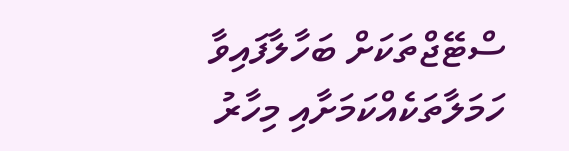ސްޓޭޖްތަކަށް ބަހާލާފައިވާ ހަމަލާތަކެއްކަމަށާއި މިހާރު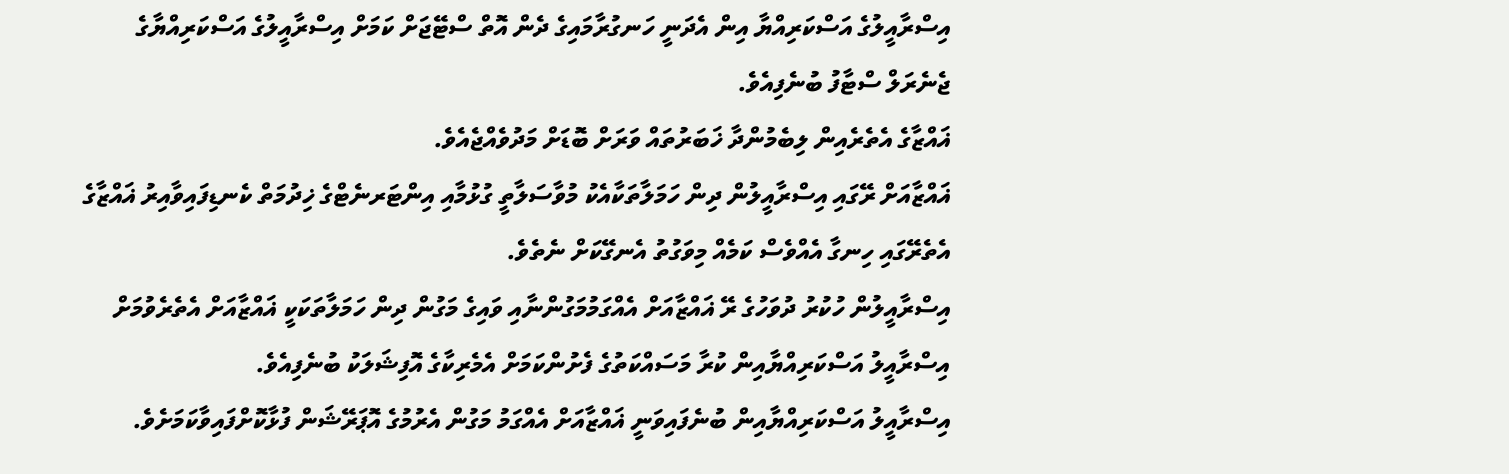އިސްރާއީލުގެ އަސްކަރިއްޔާ އިން އެދަނީ ހަނގުރާމައިގެ ދެން އޮތް ސްޓޭޖަށް ކަމަށް އިސްރާއީލުގެ އަސްކަރިއްޔާގެ ޖެނެރަލް ސްޓާފު ބުނެފިއެވެ.
ޣައްޒާގެ އެތެރެއިން ލިބެމުންދާ ޚަބަރުތައް ވަރަށް ބޮޑަށް މަދުވެއްޖެއެވެ.
ޣައްޒާއަށް ރޭގައި އިސްރާއީލުން ދިން ހަމަލާތަކާއެކު މުވާސަލާތީ ގުޅުމާއި އިންޓަރނެޓްގެ ޚިދުމަތް ކެނޑިފައިވާއިރު ޣައްޒާގެ އެތެރޭގައި ހިނގާ އެއްވެސް ކަމެއް މިވަގުތު އެނގޭކަށް ނެތެވެ.
އިސްރާއީލުން ހުކުރު ދުވަހުގެ ރޭ ޣައްޒާއަށް އެއްގަމުމަގުންނާއި ވައިގެ މަގުން ދިން ހަމަލާތަކަކީ ޣައްޒާއަށް އެތެރެވުމަށް އިސްރާއީލު އަސްކަރިއްޔާއިން ކުރާ މަސައްކަތުގެ ފެށުންކަމަށް އެމެރިކާގެ އޮފިޝަލަކު ބުނެފިއެވެ.
އިސްރާއީލު އަސްކަރިއްޔާއިން ބުނެފައިވަނީ ޣައްޒާއަށް އެއްގަމު މަގުން އެރުމުގެ އޮޕަރޭޝަން ފުޅާކޮށްފައިވާކަމަށެވެ.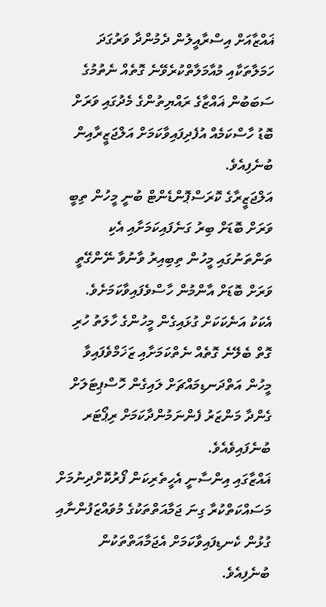ޣައްޒާއަށް އިސްރާއީލުން ދެމުންދާ ވަރުގަދަ ހަމަލާތަކާއި މުއާމަލާތްކުރެވޭނެ ގޮތެއް ނެތުމުގެ ސަބަބުން ޣައްޒާގެ ރައްޔިތުންގެ މެދުގައި ވަރަށް ބޮޑު ހާސްކަމެއް އުފެދިފައިވާކަމަށް އަލްޖަޒީރާއިން ބުނެފިއެވެ.
އަލްޖަޒީރާގެ ކޮރަސްޕޮންޑެންޓް ބުނީ މީހުން ތިބީ ވަރަށް ބޮޑަށް ބިރު ގަނެފައިކަމަށާއި އެކި ތަންތަނުގައި މީހުން ތިބިއިރު ވާނުވާ ނޭންގޭތީ ވަރަށް ބޮޑަށް އާންމުން ހާސްވެފައިވާކަމަށެވެ.
އެކަކު އަނެކަކަށް ގުޅައިގެން މީހުންގެ ހާލަތު ހުރި ގޮތް ބެލޭނެ ގޮތެއް ނެތްކަމަށާއި ޒަޚަމްވެފައިވާ މީހުން އަތްދަނޑިމައްޗަށް ލައިގެން ހޮސްޕިޓަލަށް ގެންދާ މަންޒަރު ފެންނަމުންދާކަމަށް ރިޕޯޓަރ ބުނެފައިވެއެވެ.
ޣައްޒާގައި އިންސާނީ އެހީތެރިކަން ފޯރުކޮށްދިނުމަށް މަސައްކަތްކުރާ ގިނަ ޖަމާއަތްތަކުގެ މުވައްޒަފުންނާއި ގުޅުން ކެނޑިފައިވާކަމަށް އެޖަމާއަތްތަކުން ބުނެފިއެވެ.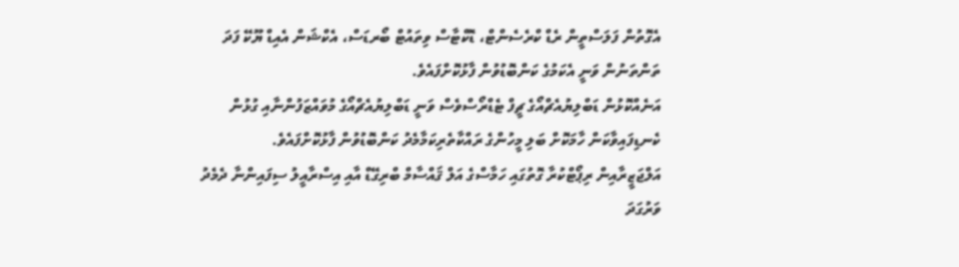އެގޮތުން ފަލަސްތީން ރެޑް ކްރެސެންޓް، ޑޮކްޓާސް ވިތައުޓް ބޯރޑަސް، އެކްޝަން އެއިޑް ޔޫކޭ ފަދަ ތަންތަނުން ވަނީ އެކަމުގެ ކަންބޮޑުވުން ފާޅުކޮށްފައެވެ.
އަނެއްކޮޅުން ޑަބްލިޔުއެޗްއޯގެ ޗީފް ޓެޑްރޯސްވެސް ވަނީ ޑަބްލިޔުއެޗްއޯގެ މުވައްޒަފުންނާއި ގުޅުން ކެނޑިފައިވާކަން ހާމަކޮށް ބަލި މީހުންގެ ރައްކާތެރިކަމާމެދު ކަންބޮޑުވުން ފާޅުކޮށްފައެވެ.
އަލްޖަޒީރާއިން ރިޕޯޓްކުރާ ގޮތުގައި ހަމާސްގެ އަލް ޤައްސާމް ބްރިގޭޑް އާއި އިސްރާއީލު ސިފައިންނާ ދެމެދު ވަރުގަދަ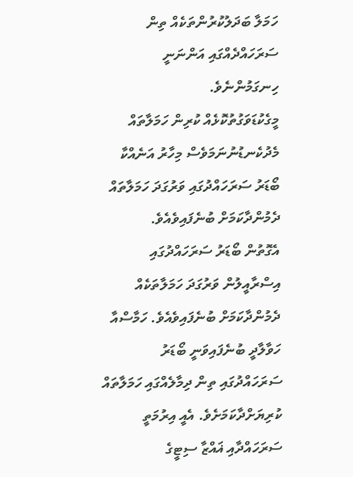ހަމަލާ ބަދަލުކުރުންތަކެއް ތިން ސަރަހައްދެއްގައި އަންނަނީ ހިނގަމުންނެވެ.
މީގެކުޑަވަގުތުކޮޅެއް ކުރިން ހަމަލާތައް މެދުކެނޑުނުނަމަވެސް މިހާރު އަނެއްކާ ބޯޑަރު ސަރަހައްދުގައި ވަރުގަދަ ހަމަލާތައް ދެމުންދާކަމަށް ބުނެފައިވެއެވެ.
އެގޮތުން ބޯޑަރު ސަރަހައްދުގައި އިސްރާއީލުން ވަރުގަދަ ހަމަލާތަކެއް ދެމުންދާކަމަށް ބުނެފައިވެއެވެ. ހަމާސްއާ ހަވާލާދީ ބުނެފައިވަނީ ބޯޑަރު ސަރަހައްދުގައި ތިން ދިމާލެއްގައި ހަމަލާތައް ކުރިޔަށްދާކަމަށެވެ. އެއީ އިރުމަތީ ސަރަހައްދާއި ޣައްޒާ ސިޓީގެ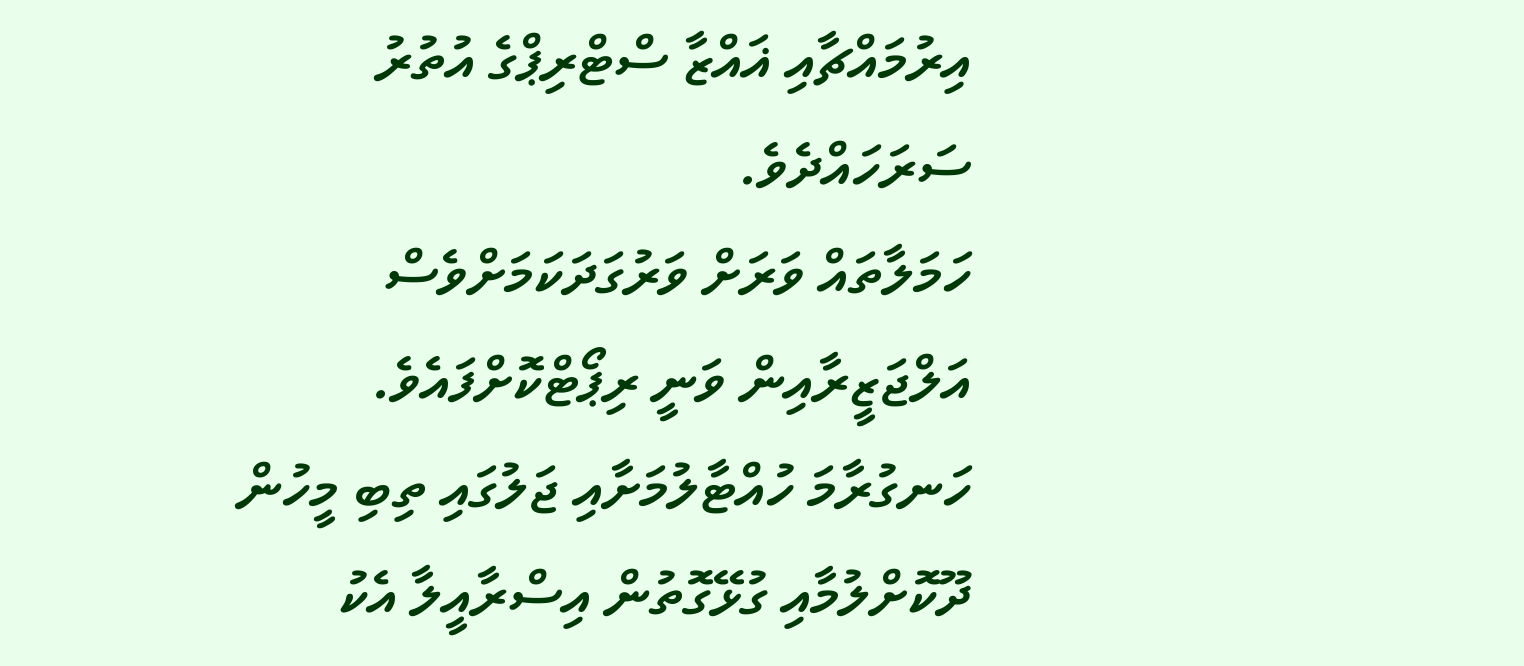އިރުމައްޗާއި ޣައްޒާ ސްޓްރިޕްގެ އުތުރު ސަރަހައްދެވެ.
ހަމަލާތައް ވަރަށް ވަރުގަދަކަމަށްވެސް އަލްޖަޒީރާއިން ވަނީ ރިޕޯޓްކޮށްފައެވެ.
ހަނގުރާމަ ހުއްޓާލުމަށާއި ޖަލުގައި ތިބި މީހުން ދޫކޮށްލުމާއި ގުޅޭގޮތުން އިސްރާއީލާ އެކު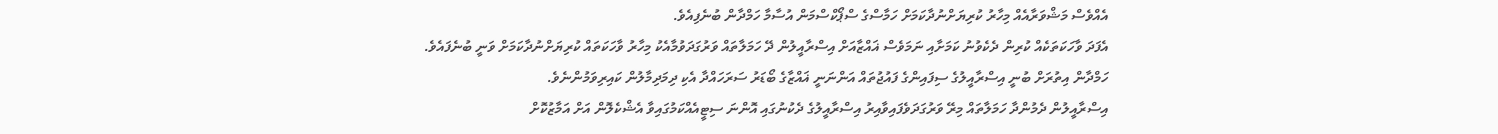އެއްވެސް މަޝްވަރާއެއް މިހާރު ކުރިޔަށްނުދާކަމަށް ހަމާސްގެ ސްޕޯކްސްމަން އުސާމާ ހަމްދާން ބުނެފިއެވެ.
އެފަދަ ވާހަކަތަކެއް ކުރިން ދެކެވުނު ކަމަށާއި ނަމަވެސް ޣައްޒާއަށް އިސްރާއީލުން ދޭ ހަމަލާތައް ވަރުގަދަވުމާއެކު މިހާރު ވާހަކަތައް ކުރިޔަށްނުދާކަމަށް ވަނީ ބުނެފައެވެ.
ހަމްދާން އިތުރަށް ބުނީ އިސްރާއީލުގެ ސިފައިންގެ ފައުޖުތައް އަންނަނީ ޣައްޒާގެ ބޯޑަރު ސަރަހައްދާ އެކި ދިމަދިމާލުން ކައިރިވަމުންނެވެ.
އިސްރާއީލުން ދެމުންދާ ހަމަލާތައް މިރޭ ވަރުގަދަވެފައިވާއިރު އިސްރާއީލުގެ ދެކުނުގައި އޮންނަ ސިޓީއެއްކަމުގައިވާ އެޝްކެލޮން އަށް އަމާޒުކޮށް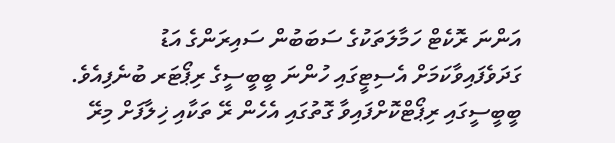އަންނަ ރޮކެޓް ހަމާލަތަކުގެ ސަބަބުން ސައިރަންގެ އަޑު ގަދަވެފައިވާކަމަށް އެސިޓީގައި ހުންނަ ބީބީސީގެ ރިޕޯޓަރ ބުނެފިއެވެ.
ބީބީސީގައި ރިޕޯޓްކޮށްފައިވާ ގޮތުގައި އެހެން ރޭ ތަކާއި ޚިލާފަށް މިރޭ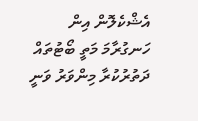އެޝްކެލޮން އިން ހަނގުރާމަ މަތީ ބޯޓުތައް ދަތުރުކުރާ މިންވަރު ވަނީ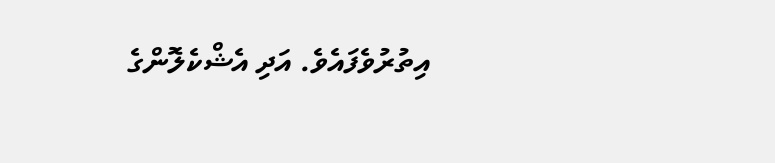އިތުރުވެފައެވެ. އަދި އެޝްކެލޮންގެ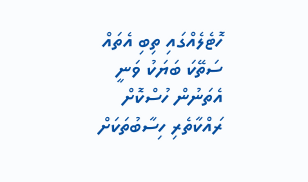ހޮޓެލެއްގައި ތިބި އެތައް ސަތޭކަ ބަޔަކު ވަނީ އެތަނުން ހުސްކޮށް ރައްކާތެރި ހިސާބުތަކަށް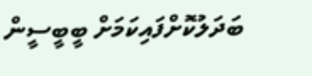ބަދަލުކޮށްފައިކަމަށް ބީބީސީން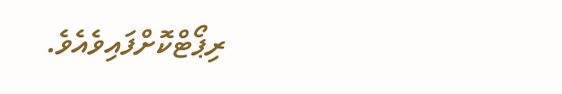ރިޕޯޓްކޮށްފައިވެއެވެ.